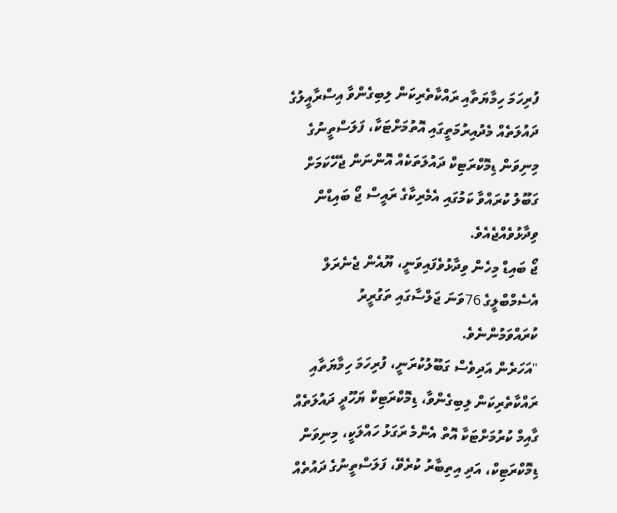ފުރިހަމަ ހިމާޔަތާއި ރައްކާތެރިކަން ލިބިގެންވާ އިސްރާއީލުގެ ދައުލަތެއް މެދުއިރުމަތީގައި އޮތުމަށްޓަކާ، ފަލަސްތީނުގެ މިނިވަން ޑިމޮކްރަޓިކް ދައުލަތަކެއް އޮންނަން ޖެހޭކަމަށް ގަބޫލު ކުރައްވާ ކަމުގައި އެމެރިކާގެ ރައީސް ޖޯ ބައިޑްން ވިދާޅުވެއްޖެއެވެ.
ޖޯ ބައިޑް މިހެން ވިދާޅުވެފައިވަނީ، ޔޫއެން ޖެނެރަލް އެސެމްބްލީގެ 76ވަނަ ޖަލްސާގައި ތަގުރީރު ކުރައްވަމުންނެވެ.
"އަހަރެން އަދިވެސް ގަބޫލުކުރަނީ، ފުރިހަމަ ހިމާޔަތާއި ރައްކާތެރިކަން ލިބިގެންވާ، ޑިމޮކްރަޓިކް ޔަހޫދީ ދައުލަތެއް ގާއިމް ކުރުމަށްޓަކާ އޮތް އެންމެ ރަގަޅު ހައްލަކީ، މިނިވަން ޑިމޮކްރަޓިކް، އަދި އިތިބާރު ކުރެވޭ، ފަލަސްތީނުގެ ދައުތެއް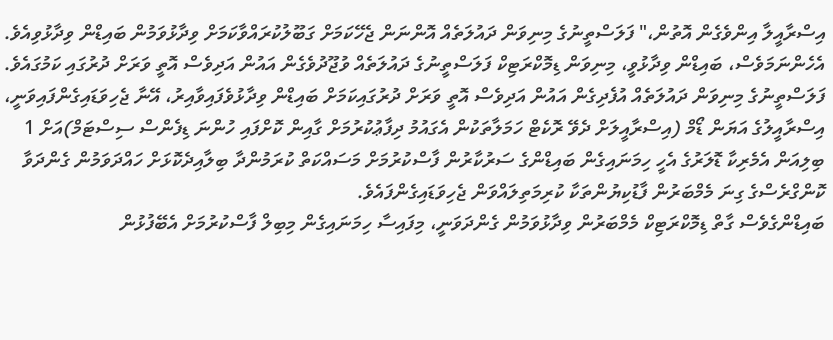އިސްރާއީލާ އިންވެގެން އޮތުން،" ފަލަސްތީނުގެ މިނިވަން ދައުލަތެއް އޮންނަން ޖެހޭކަމަށް ގަބޫލުކުރައްވާކަމަށް ވިދާޅުވަމުން ބައިޑްން ވިދާޅުވިއެވެ.
އެހެންނަމަވެސް، ބައިޑްން ވިދާޅުވީ، މިނިވަން ޑިމޮކްރަޓިކް ފަލަސްތީނުގެ ދައުލަތެއް ވުޖޫދުވެގެން އައުން އަދިވެސް އޮތީ ވަރަށް ދުރުގައި ކަމުގައެވެ.
ފަލަސްތީނުގެ މިނިވަން ދައުލަތެއް އުފެދިގެން އައުން އަދިވެސް އޮތީ ވަރަށް ދުރުގައިކަމަށް ބައިޑްން ވިދާޅުވެފައިވާއިރު، އޭނާ ޖެހިވަޑައިގެންފައިވަނީ، އިސްރާއީލުގެ އަޔަން ޑޯމް (އިސްރާއީލަށް ދެވޭ ރޮކެޓް ހަމަލާތަކުން އެގައުމު ދިފާޢުކުރުމަށް ގާއިން ކޮށްފައި ހުންނަ ޑިފެންސް ސިސްޓަމް)އަށް 1 ބިލިއަން އެމެރިކާ ޑޮލަރުގެ އެހީ ހިމަނައިގެން ބައިޑްންގެ ސަރުކާރުން ފާސްކުރުމަށް މަސައްކަތް ކުރަމުންދާ ބިލާއިދެކޮޅަށް ހައްދަވަމުން ގެންދަވާ ކޮންގްރެސްގެ ގިނަ މެމްބަރުން ފާޑުކިޔުންތަކާ ކުރިމަތިލައްވަން ޖެހިވަޑައިގެންފައެވެ.
ބައިޑްންގެވެސް ގާތް ޑިމޮކްރަޓިކް މެމްބަރުން ވިދާޅުވަމުން ގެންދަވަނީ، މިފައިސާ ހިމަނައިގެން މިބިލް ފާސްކުރުމަށް އެބޭފުޅުން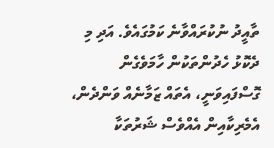ތާއީދު ނުކުރައްވާނެ ކަމުގައެވެ. އަދި މި ދެކޮޅު ހެދުންތަކުން ހާމަވެގެން ގޮސްފައިވަނީ، އެތައް ޒަމާނެއް ވަންދެން، އެމެރިކާއިން އެއްވެސް ޝަރުތަކާ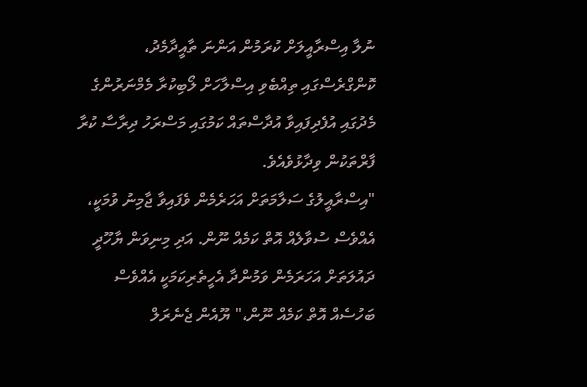ނުލާ އިސްރާއީލަށް ކުރަމުން އަންނަ ތާއީދާމެދު، ކޮންގްރެސްގައި ތިއްބެވި އިސްލާހަށް ލޯބިކުރާ މެމްނަރުންގެ މެދުގައި އުފެދިފައިވާ އުދާސްތައް ކަމުގައި މަސްރަހު ދިރާސާ ކުރާ ފާރްތަކުން ވިދާޅުވެއެވެ.
"އިސްރާއީލުގެ ސަލާމަތަށް އަހަރެމެން ވެފައިވާ ޖާމިނު ވުމަކީ، އެއްވެސް ސުވާލެއް އޮތް ކަމެއް ނޫން. އަދި މިނިވަން ޔާހޫދީ ދައުލަތަށް އަހަރަމެން ވަމުންދާ އެހީތެރިކަމަކީ އެއްވެސް ބަހުސެއް އޮތް ކަމެއް ނޫން،" ޔޫއެން ޖެނެރަލް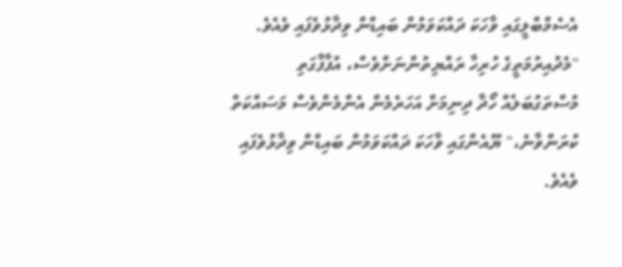އެސެމްބްލީގައި ވާހަކަ ދައްކަވަމުން ބައިޑްން ވިދާޅުވެފައި ވެއެވެ.
"މެދުއިރުމަތީގެ ހުރިހާ ރައްޔިތުންނަށްވެސް، އުފާފާގަތި މުސްތަގުބަލެއް ހޯދާ ދިނިމަށް އަހަރެމެން އެންމެންވެސް މަސައްކަތް ކުރަންވާނެ،" ޔޫއެންގައި ވާހަކަ ދައްކަވަމުން ބައިޑްން ވިދާޅުވެފައި ވެއެވެ.